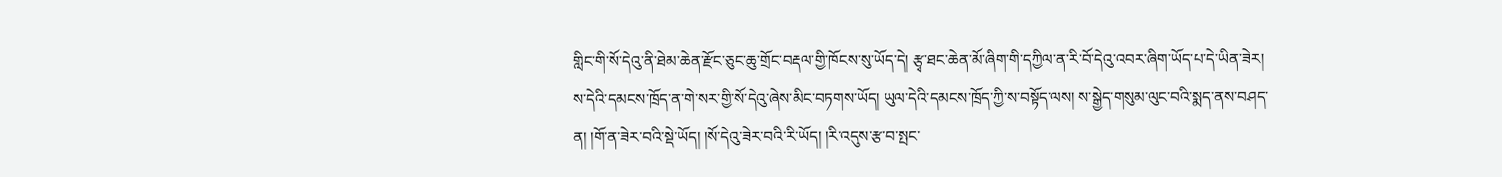གླིང་གི་སོ་དེའུ་ནི་ཐེམ་ཆེན་རྫོང་ཅུང་ཆུ་གྲོང་བརྡལ་གྱི་ཁོངས་སུ་ཡོད་དེ། རྩྭ་ཐང་ཆེན་མོ་ཞིག་གི་དཀྱིལ་ན་རི་བོ་དེའུ་འབར་ཞིག་ཡོད་པ་དེ་ཡིན་ཟེར། ས་དེའི་དམངས་ཁྲོད་ན་གེ་སར་གྱི་སོ་དེའུ་ཞེས་མིང་བཏགས་ཡོད། ཡུལ་དེའི་དམངས་ཁྲོད་ཀྱི་ས་བསྟོད་ལས། ས་སྒྱེད་གསུམ་ལུང་བའི་སྨད་ནས་བཤད་ན། །གོ་ན་ཟེར་བའི་སྡེ་ཡོད། །སོ་དེའུ་ཟེར་བའི་རི་ཡོད། །རི་འདུས་རྩ་བ་སྤང་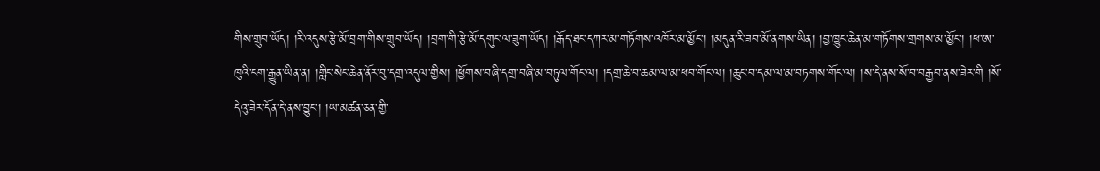གིས་གྲུབ་ཡོད། །རི་འདུས་རྩེ་མོ་བྲག་གིས་གྲུབ་ཡོད། །བྲག་གི་རྩེ་མོ་དགུང་ལ་ཟུག་ཡོད། །རྒོད་ཐང་དཀར་མ་གཏོགས་འཁོར་མ་མྱོང་། །མདུན་རི་ཟབ་མོ་ནགས་ཡིན། །བྱ་ཁྱུང་ཆེན་མ་གཏོགས་གྲགས་མ་མྱོང་། །ཕ་ཨ་ཁུའི་ངག་རྒྱུན་ཡིན་ན། །གླིང་སེང་ཆེན་ནོར་བུ་དགྲ་འདུལ་གྱིས། །ཕྱོགས་བཞི་དགྲ་བཞི་མ་བཏུལ་གོང་ལ། །དགྲ་ཆེ་བ་ཆམ་ལ་མ་ཕབ་གོང་ལ། །ཆུང་བ་དམ་ལ་མ་བཏགས་གོང་ལ། །ས་དེ་ནས་སོ་བ་བརྒྱབ་ནས་ཟེར་གི །སོ་དེའུ་ཟེར་དོན་དེ་ནས་བྱུང་། །ཡ་མཚན་ཅན་གྱི་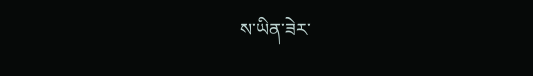ས་ཡིན་ཟེར་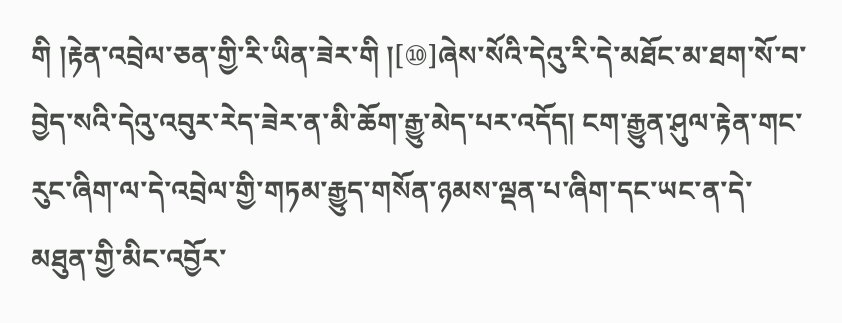གི །རྟེན་འབྲེལ་ཅན་གྱི་རི་ཡིན་ཟེར་གི །[⑩]ཞེས་སོའི་དེའུ་རི་དེ་མཐོང་མ་ཐག་སོ་བ་བྱེད་སའི་དེའུ་འབུར་རེད་ཟེར་ན་མི་ཆོག་རྒྱུ་མེད་པར་འདོད། ངག་རྒྱུན་ཤུལ་རྟེན་གང་རུང་ཞིག་ལ་དེ་འབྲེལ་གྱི་གཏམ་རྒྱུད་གསོན་ཉམས་ལྡན་པ་ཞིག་དང་ཡང་ན་དེ་མཐུན་གྱི་མིང་འབྱོར་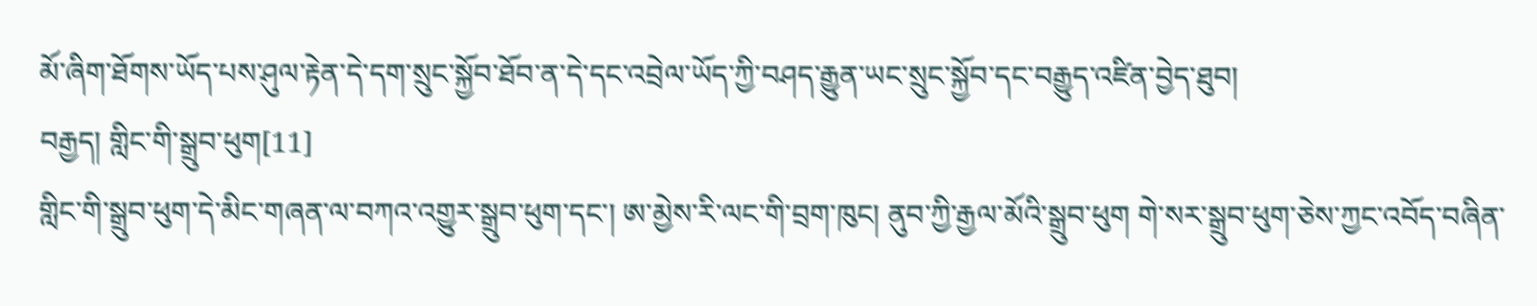མོ་ཞིག་ཐོགས་ཡོད་པས་ཤུལ་རྟེན་དེ་དག་སྲུང་སྐྱོབ་ཐོབ་ན་དེ་དང་འབྲེལ་ཡོད་ཀྱི་བཤད་རྒྱུན་ཡང་སྲུང་སྐྱོབ་དང་བརྒྱུད་འཛིན་བྱེད་ཐུབ།
བརྒྱད། གླིང་གི་སྒྲུབ་ཕུག[11]
གླིང་གི་སྒྲུབ་ཕུག་དེ་མིང་གཞན་ལ་བཀའ་འགྱུར་སྒྲུབ་ཕུག་དང་། ཨ་མྱེས་རི་ལང་གི་བྲག་ཁུང། ནུབ་ཀྱི་རྒྱལ་མོའི་སྒྲུབ་ཕུག གེ་སར་སྒྲུབ་ཕུག་ཅེས་ཀྱང་འབོད་བཞིན་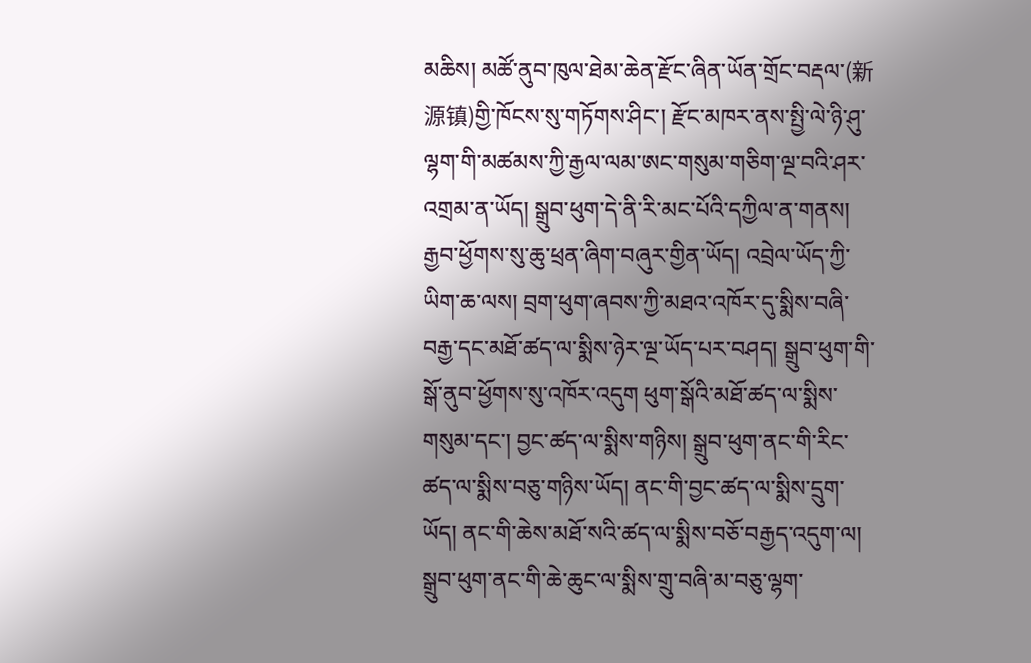མཆིས། མཚོ་ནུབ་ཁུལ་ཐེམ་ཆེན་རྫོང་ཞིན་ཡོན་གྲོང་བརྡལ་(新源镇)གྱི་ཁོངས་སུ་གཏོགས་ཤིང་། རྫོང་མཁར་ནས་སྤྱི་ལེ་ཉི་ཤུ་ལྷག་གི་མཚམས་ཀྱི་རྒྱལ་ལམ་ཨང་གསུམ་གཅིག་ལྔ་བའི་ཤར་འགྲམ་ན་ཡོད། སྒྲུབ་ཕུག་དེ་ནི་རི་མང་པོའི་དཀྱིལ་ན་གནས། རྒྱབ་ཕྱོགས་སུ་ཆུ་ཕྲན་ཞིག་བཞུར་གྱིན་ཡོད། འབྲེལ་ཡོད་ཀྱི་ཡིག་ཆ་ལས། བྲག་ཕུག་ཞབས་ཀྱི་མཐའ་འཁོར་དུ་སྨིས་བཞི་བརྒྱ་དང་མཐོ་ཚད་ལ་སྨིས་ཉེར་ལྔ་ཡོད་པར་བཤད། སྒྲུབ་ཕུག་གི་སྒོ་ནུབ་ཕྱོགས་སུ་འཁོར་འདུག ཕུག་སྒོའི་མཐོ་ཚད་ལ་སྨིས་གསུམ་དང་། བྱང་ཚད་ལ་སྨིས་གཉིས། སྒྲུབ་ཕུག་ནང་གི་རིང་ཚད་ལ་སྨིས་བཅུ་གཉིས་ཡོད། ནང་གི་བྱང་ཚད་ལ་སྨིས་དྲུག་ཡོད། ནང་གི་ཆེས་མཐོ་སའི་ཚད་ལ་སྨིས་བཅོ་བརྒྱད་འདུག་ལ། སྒྲུབ་ཕུག་ནང་གི་ཆེ་ཆུང་ལ་སྨིས་གྲུ་བཞི་མ་བཅུ་ལྷག་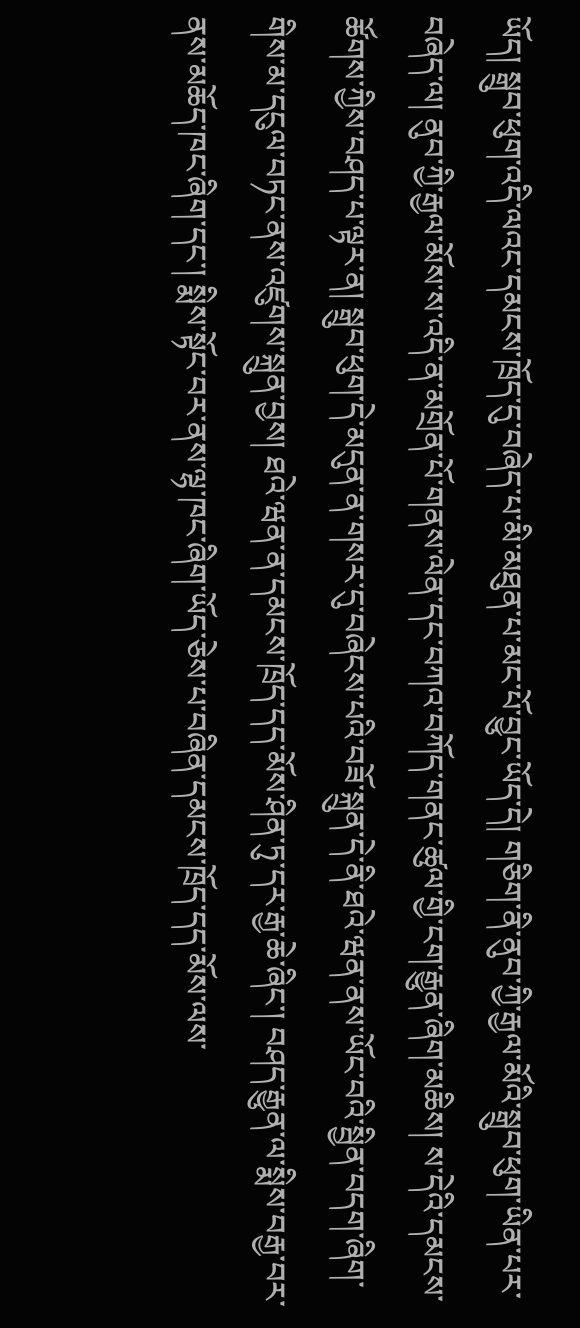ཡོད། སྒྲུབ་ཕུག་འདི་ལའང་དམངས་ཁྲོད་དུ་བཞེད་པ་མི་མཐུན་པ་མང་པོ་བྱུང་ཡོད་དེ། གཅིག་ནི་ནུབ་ཀྱི་རྒྱལ་མོའི་སྒྲུབ་ཕུག་ཡིན་པར་བཞེད་ལ། ནུབ་ཀྱི་རྒྱལ་མོས་ས་འདི་ན་མགྲོན་པོ་གནས་ལེན་དང་བཀའ་བཀོད་གནང་ཚུལ་གྱི་ངག་རྒྱུན་ཞིག་མཆིས། ས་དེའི་དམངས་ཚོགས་ཀྱིས་བཤད་པ་ལྟར་ན། སྒྲུབ་ཕུག་དེ་མདུན་ན་གསར་དུ་བཞེངས་པའི་བཟོ་སྐྲུན་དེ་ནི་ཐའེ་ཝན་ནས་ཡོང་བའི་སྦྱིན་བདག་ཞིག་གིས་མ་དངུལ་བཏང་ནས་འཛུགས་སྐྲུན་བྱས། ཐའེ་ཝན་ན་དམངས་ཁྲོད་དད་མོས་ཤིན་ཏུ་དར་རྒྱ་ཆེ་ཞིང་། བཤད་རྒྱུན་ལ་སྨིས་བརྒྱ་བར་ནས་མཆོད་ཁང་ཞིག་དང་། སྨིས་སྟོང་བར་ནས་ལྷ་ཁང་ཞིག་ཡོད་ཅེས་པ་བཞིན་དམངས་ཁྲོད་དད་མོས་ལས་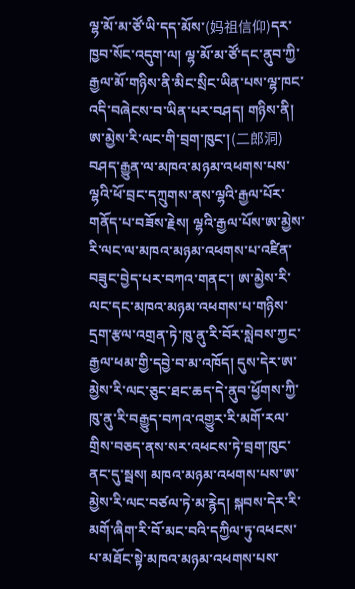ལྷ་མོ་མ་ཙོ་ཡི་དད་མོས་(妈祖信仰)དར་ཁྱབ་སོང་འདུག་ལ། ལྷ་མོ་མ་ཙོ་དང་ནུབ་ཀྱི་རྒྱལ་མོ་གཉིས་ནི་མིང་སྲིང་ཡིན་པས་ལྷ་ཁང་འདི་བཞེངས་བ་ཡིན་པར་བཤད། གཉིས་ནི། ཨ་མྱེས་རི་ལང་གི་བྲག་ཁུང་།(二郎洞) བཤད་རྒྱུན་ལ་མཁའ་མཉམ་འཕགས་པས་ལྷའི་ཕོ་བྲང་དཀྲུགས་ནས་ལྷའི་རྒྱལ་པོར་གནོད་པ་བཟོས་རྗེས། ལྷའི་རྒྱལ་པོས་ཨ་མྱེས་རི་ལང་ལ་མཁའ་མཉམ་འཕགས་པ་འཛིན་བཟུང་བྱེད་པར་བཀའ་གནང་། ཨ་མྱེས་རི་ལང་དང་མཁའ་མཉམ་འཕགས་པ་གཉིས་དྲག་རྩལ་འགྲན་ཏེ་ཁུ་ནུ་རི་བོར་སླེབས་ཀྱང་རྒྱལ་ཕམ་གྱི་དབྱེ་བ་མ་འཁོད། དུས་དེར་ཨ་མྱེས་རི་ལང་ཅུང་ཐང་ཆད་དེ་ནུབ་ཕྱོགས་ཀྱི་ཁུ་ནུ་རི་བརྒྱུད་བཀའ་འགྱུར་རི་མགོ་རལ་གྲིས་བཅད་ནས་སར་འཕངས་ཏེ་བྲག་ཁུང་ནང་དུ་སྦས། མཁའ་མཉམ་འཕགས་པས་ཨ་མྱེས་རི་ལང་བཙལ་ཏེ་མ་རྙེད། སྐབས་དེར་རི་མགོ་ཞིག་རི་བོ་མང་བའི་དཀྱིལ་ཏུ་འཕངས་པ་མཐོང་སྟེ་མཁའ་མཉམ་འཕགས་པས་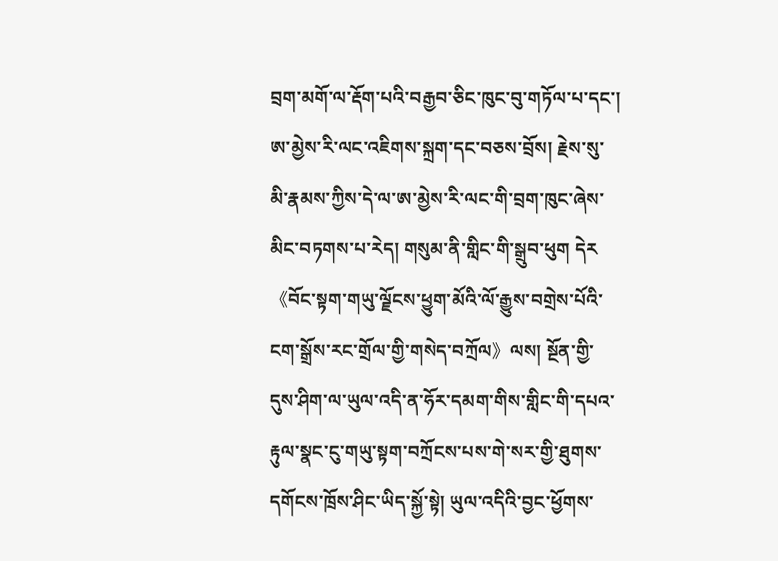བྲག་མགོ་ལ་རྡོག་པའི་བརྒྱབ་ཅིང་ཁུང་བུ་གཏོལ་པ་དང་། ཨ་མྱེས་རི་ལང་འཇིགས་སྐྲག་དང་བཅས་བྲོས། རྗེས་སུ་མི་རྣམས་ཀྱིས་དེ་ལ་ཨ་མྱེས་རི་ལང་གི་བྲག་ཁུང་ཞེས་མིང་བཏགས་པ་རེད། གསུམ་ནི་གླིང་གི་སྒྲུབ་ཕུག དེར《བོང་སྟག་གཡུ་ལྗོངས་ཕྱུག་མོའི་ལོ་རྒྱུས་བགྲེས་པོའི་ངག་སྒྲོས་རང་གྲོལ་གྱི་གསེད་བཀྲོལ》ལས། སྔོན་གྱི་དུས་ཤིག་ལ་ཡུལ་འདི་ན་ཧོར་དམག་གིས་གླིང་གི་དཔའ་རྟུལ་སྣང་ངུ་གཡུ་སྟག་བཀྲོངས་པས་གེ་སར་གྱི་ཐུགས་དགོངས་ཁྲོས་ཤིང་ཡིད་སྐྱོ་སྟེ། ཡུལ་འདིའི་བྱང་ཕྱོགས་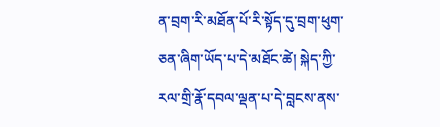ན་བྲག་རི་མཐོན་པོ་རི་སྟོད་དུ་བྲག་ཕུག་ཅན་ཞིག་ཡོད་པ་དེ་མཐོང་ཚེ། སྐེད་ཀྱི་རལ་གྲི་རྣོ་དབལ་ལྡན་པ་དེ་བླངས་ནས་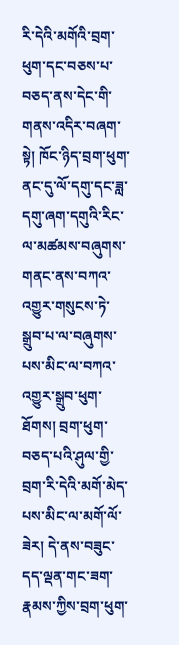རི་དེའི་མགོའི་བྲག་ཕུག་དང་བཅས་པ་བཅད་ནས་དེང་གི་གནས་འདིར་བཞག་སྟེ། ཁོང་ཉིད་བྲག་ཕུག་ནང་དུ་ལོ་དགུ་དང་ཟླ་དགུ་ཞག་དགུའི་རིང་ལ་མཚམས་བཞུགས་གནང་ནས་བཀའ་འགྱུར་གསུངས་ཏེ་སྒྲུབ་པ་ལ་བཞུགས་པས་མིང་ལ་བཀའ་འགྱུར་སྒྲུབ་ཕུག་ཐོགས། བྲག་ཕུག་བཅད་པའི་ཤུལ་གྱི་བྲག་རི་དེའི་མགོ་མེད་པས་མིང་ལ་མགོ་ལོ་ཟེར། དེ་ནས་བཟུང་དད་ལྡན་གང་ཟག་རྣམས་ཀྱིས་བྲག་ཕུག་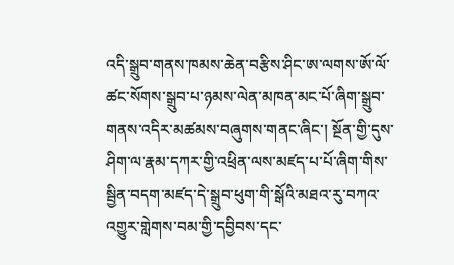འདི་སྒྲུབ་གནས་ཁམས་ཆེན་བརྩིས་ཤིང་ཨ་ལགས་ཨོ་ལོ་ཚང་སོགས་སྒྲུབ་པ་ཉམས་ལེན་མཁན་མང་པོ་ཞིག་སྒྲུབ་གནས་འདིར་མཚམས་བཞུགས་གནང་ཞིང་། སྔོན་གྱི་དུས་ཤིག་ལ་རྣམ་དཀར་གྱི་འཕྲིན་ལས་མཛད་པ་པོ་ཞིག་གིས་སྦྱིན་བདག་མཛད་དེ་སྒྲུབ་ཕུག་གི་སྒོའི་མཐའ་རུ་བཀའ་འགྱུར་གླེགས་བམ་གྱི་དབྱིབས་དང་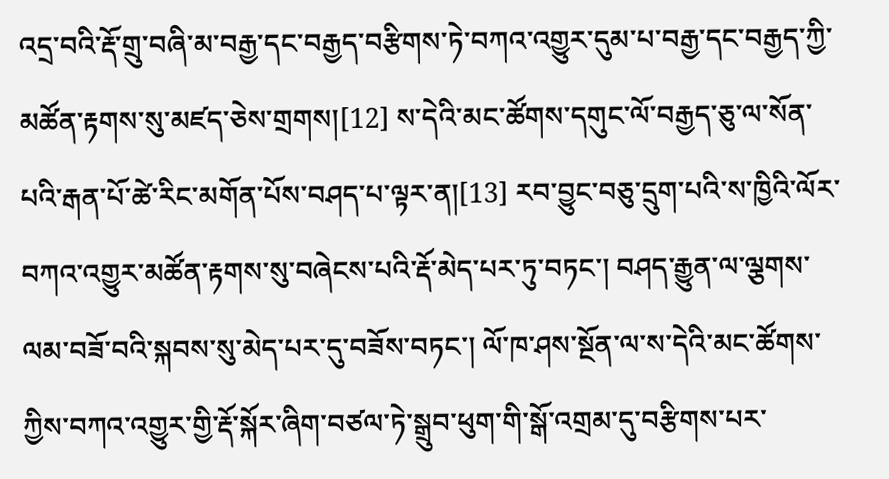འདྲ་བའི་རྡོ་གྲུ་བཞི་མ་བརྒྱ་དང་བརྒྱད་བརྩིགས་ཏེ་བཀའ་འགྱུར་དུམ་པ་བརྒྱ་དང་བརྒྱད་ཀྱི་མཚོན་རྟགས་སུ་མཛད་ཅེས་གྲགས།[12] ས་དེའི་མང་ཚོགས་དགུང་ལོ་བརྒྱད་ཅུ་ལ་སོན་པའི་རྒན་པོ་ཚེ་རིང་མགོན་པོས་བཤད་པ་ལྟར་ན།[13] རབ་བྱུང་བཅུ་དྲུག་པའི་ས་ཁྱིའི་ལོར་བཀའ་འགྱུར་མཚོན་རྟགས་སུ་བཞེངས་པའི་རྡོ་མེད་པར་ཏུ་བཏང་། བཤད་རྒྱུན་ལ་ལྕགས་ལམ་བཟོ་བའི་སྐབས་སུ་མེད་པར་དུ་བཟོས་བཏང་། ལོ་ཁ་ཤས་སྔོན་ལ་ས་དེའི་མང་ཚོགས་ཀྱིས་བཀའ་འགྱུར་གྱི་རྡོ་སྐོར་ཞིག་བཙལ་ཏེ་སྒྲུབ་ཕུག་གི་སྒོ་འགྲམ་དུ་བརྩིགས་པར་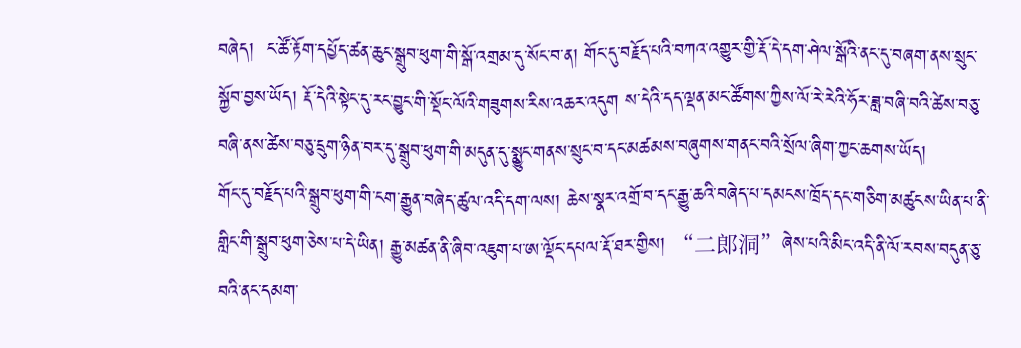བཞེད།  ང་ཚོ་རྟོག་དཔྱོད་ཚན་ཆུང་སྒྲུབ་ཕུག་གི་སྒོ་འགྲམ་དུ་སོང་བ་ན། གོང་དུ་བརྗོད་པའི་བཀའ་འགྱུར་གྱི་རྡོ་དེ་དག་ཤེལ་སྒོའི་ནང་དུ་བཞག་ནས་སྲུང་སྐྱོབ་བྱས་ཡོད། རྡོ་དེའི་སྟེང་དུ་རང་བྱུང་གི་སྡོང་ལོའི་གཟུགས་རིས་འཆར་འདུག ས་དེའི་དད་ལྡན་མང་ཚོགས་ཀྱིས་ལོ་རེ་རེའི་ཧོར་ཟླ་བཞི་བའི་ཚེས་བཅུ་བཞི་ནས་ཚེས་བཅུ་དྲུག་ཉིན་བར་དུ་སྒྲུབ་ཕུག་གི་མདུན་དུ་སྨྱུང་གནས་སྲུང་བ་དང་མཚམས་བཞུགས་གནང་བའི་སྲོལ་ཞིག་ཀྱང་ཆགས་ཡོད།
གོང་དུ་བརྗོད་པའི་སྒྲུབ་ཕུག་གི་ངག་རྒྱུན་བཞེད་ཚུལ་འདི་དག་ལས། ཆེས་སྣར་འགྲོ་བ་དང་རྒྱུ་ཆའི་བཞེད་པ་དམངས་ཁྲོད་དང་གཅིག་མཚུངས་ཡིན་པ་ནི་གླིང་གི་སྒྲུབ་ཕུག་ཅེས་པ་དེ་ཡིན། རྒྱུ་མཚན་ནི་ཞིབ་འཇུག་པ་ཨ་ལྡོང་དཔལ་རྡོ་ཐར་གྱིས། “二郎洞”ཞེས་པའི་མིང་འདི་ནི་ལོ་རབས་བདུན་ཅུ་བའི་ནང་དམག་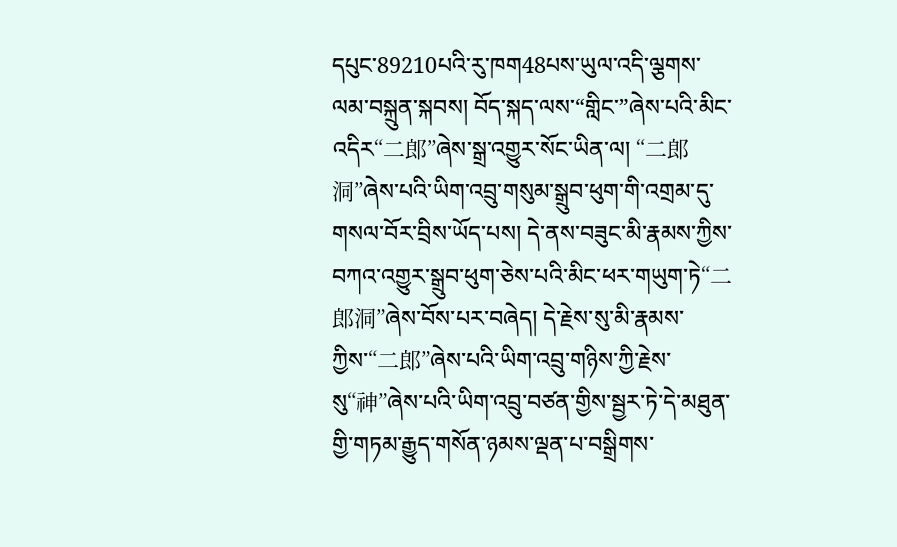དཔུང་89210པའི་རུ་ཁག48པས་ཡུལ་འདི་ལྕགས་ལམ་བསྐྲུན་སྐབས། བོད་སྐད་ལས་“གླིང་”ཞེས་པའི་མིང་འདིར“二郎”ཞེས་སྒྲ་འགྱུར་སོང་ཡིན་ལ། “二郎洞”ཞེས་པའི་ཡིག་འབྲུ་གསུམ་སྒྲུབ་ཕུག་གི་འགྲམ་དུ་གསལ་བོར་བྲིས་ཡོད་པས། དེ་ནས་བཟུང་མི་རྣམས་ཀྱིས་བཀའ་འགྱུར་སྒྲུབ་ཕུག་ཅེས་པའི་མིང་ཕར་གཡུག་ཏེ“二郎洞”ཞེས་བོས་པར་བཞེད། དེ་རྗེས་སུ་མི་རྣམས་ཀྱིས་“二郎”ཞེས་པའི་ཡིག་འབྲུ་གཉིས་ཀྱི་རྗེས་སུ“神”ཞེས་པའི་ཡིག་འབྲུ་བཙན་གྱིས་སྦྱར་ཏེ་དེ་མཐུན་གྱི་གཏམ་རྒྱུད་གསོན་ཉམས་ལྡན་པ་བསྒྲིགས་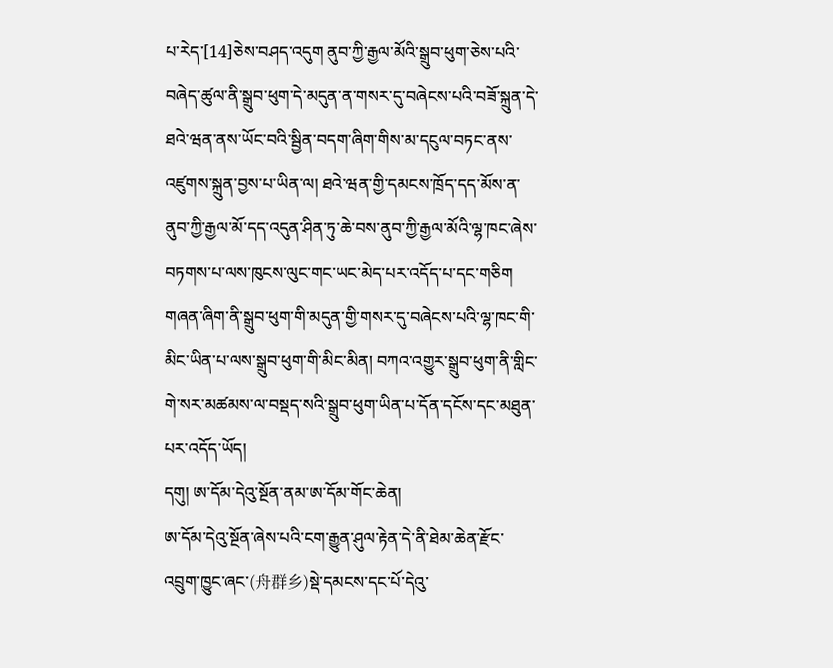པ་རེད་[14]ཅེས་བཤད་འདུག ནུབ་ཀྱི་རྒྱལ་མོའི་སྒྲུབ་ཕུག་ཅེས་པའི་བཞེད་ཚུལ་ནི་སྒྲུབ་ཕུག་དེ་མདུན་ན་གསར་དུ་བཞེངས་པའི་བཟོ་སྐྲུན་དེ་ཐའེ་ཝན་ནས་ཡོང་བའི་སྦྱིན་བདག་ཞིག་གིས་མ་དངུལ་བཏང་ནས་འཛུགས་སྐྲུན་བྱས་པ་ཡིན་ལ། ཐའེ་ཝན་གྱི་དམངས་ཁྲོད་དད་མོས་ན་ནུབ་ཀྱི་རྒྱལ་མོ་དད་འདུན་ཤིན་ཏུ་ཆེ་བས་ནུབ་ཀྱི་རྒྱལ་མོའི་ལྷ་ཁང་ཞེས་བཏགས་པ་ལས་ཁུངས་ལུང་གང་ཡང་མེད་པར་འདོད་པ་དང་གཅིག གཞན་ཞིག་ནི་སྒྲུབ་ཕུག་གི་མདུན་གྱི་གསར་དུ་བཞེངས་པའི་ལྷ་ཁང་གི་མིང་ཡིན་པ་ལས་སྒྲུབ་ཕུག་གི་མིང་མིན། བཀའ་འགྱུར་སྒྲུབ་ཕུག་ནི་གླིང་གེ་སར་མཚམས་ལ་བསྡད་སའི་སྒྲུབ་ཕུག་ཡིན་པ་དོན་དངོས་དང་མཐུན་པར་འདོད་ཡོད།
དགུ། ཨ་དོམ་དེའུ་སྔོན་ནམ་ཨ་དོམ་གོང་ཆེན།
ཨ་དོམ་དེའུ་སྔོན་ཞེས་པའི་ངག་རྒྱུན་ཤུལ་རྟེན་དེ་ནི་ཐེམ་ཆེན་རྫོང་འབྲུག་ཁྱུང་ཞང་(舟群乡)སྡེ་དམངས་དང་པོ་དེའུ་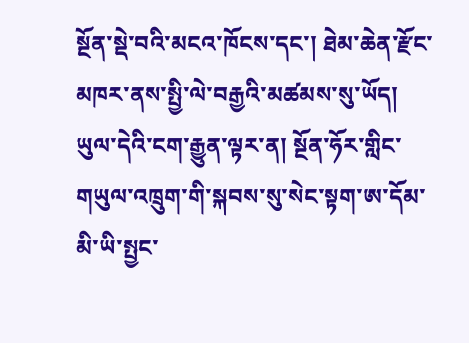སྔོན་སྡེ་བའི་མངའ་ཁོངས་དང་། ཐེམ་ཆེན་རྫོང་མཁར་ནས་སྤྱི་ལེ་བརྒྱའི་མཚམས་སུ་ཡོད། ཡུལ་དེའི་ངག་རྒྱུན་ལྟར་ན། སྔོན་ཧོར་གླིང་གཡུལ་འཁྲུག་གི་སྐབས་སུ་སེང་སྟག་ཨ་དོམ་མི་ཡི་སྤྱང་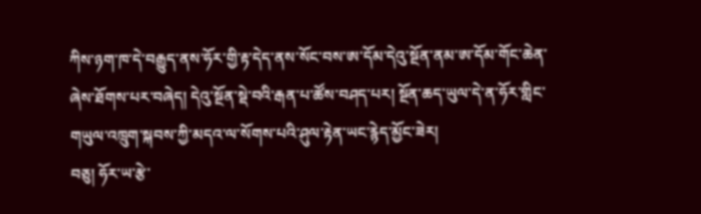ཀིས་ཉག་ཁ་དེ་བརྒྱུད་ནས་ཧོར་གྱི་རྟ་དེད་ནས་སོང་བས་ཨ་དོམ་དེའུ་སྔོན་ནམ་ཨ་དོམ་གོང་ཆེན་ཞེས་ཐོགས་པར་བཞེད། དེའུ་སྔོན་སྡེ་བའི་རྒན་པ་ཚོས་བཤད་པར། སྔོན་ཆད་ཡུལ་དེ་ན་ཧོར་གླིང་གཡུལ་འཁྲུག་སྐབས་ཀྱི་མདའ་ལ་སོགས་པའི་ཤུལ་རྟེན་ཡང་རྙེད་མྱོང་ཟེར།
བཅུ། ཧོར་ཡ་རྩེ་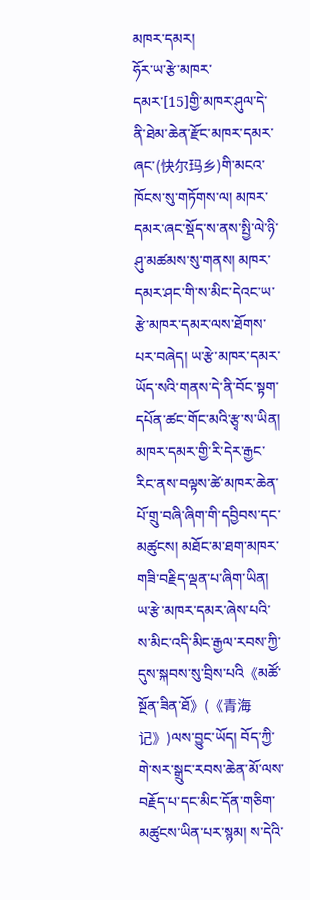མཁར་དམར།
ཧོར་ཡ་རྩེ་མཁར་དམར་[15]གྱི་མཁར་ཤུལ་དེ་ནི་ཐེམ་ཆེན་རྫོང་མཁར་དམར་ཞང་(快尔玛乡)གི་མངའ་ཁོངས་སུ་གཏོགས་ལ། མཁར་དམར་ཞང་སྡོད་ས་ནས་སྤྱི་ལེ་ཉི་ཤུ་མཚམས་སུ་གནས། མཁར་དམར་ཤང་གི་ས་མིང་དེའང་ཡ་རྩེ་མཁར་དམར་ལས་ཐོགས་པར་བཞེད། ཡ་རྩེ་མཁར་དམར་ཡོད་སའི་གནས་དེ་ནི་བོང་སྟག་དཔོན་ཚང་གོང་མའི་རྩྭ་ས་ཡིན། མཁར་དམར་གྱི་རི་དེར་རྒྱང་རིང་ནས་བལྟས་ཚེ་མཁར་ཆེན་པོ་གྲུ་བཞི་ཞིག་གི་དབྱིབས་དང་མཚུངས། མཐོང་མ་ཐག་མཁར་གཟི་བརྗིད་ལྡན་པ་ཞིག་ཡིན། ཡ་རྩེ་མཁར་དམར་ཞེས་པའི་ས་མིང་འདི་མིང་རྒྱལ་རབས་ཀྱི་དུས་སྐབས་སུ་བྲིས་པའི《མཚོ་སྔོན་ཟིན་ཐོ》(《青海记》)ལས་བྱུང་ཡོད། བོད་ཀྱི་གེ་སར་སྒྲུང་རབས་ཆེན་མོ་ལས་བརྗོད་པ་དང་མིང་དོན་གཅིག་མཚུངས་ཡིན་པར་སྙམ། ས་དེའི་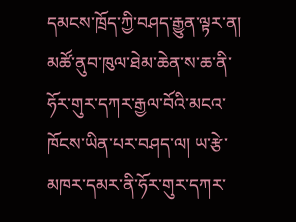དམངས་ཁྲོད་ཀྱི་བཤད་རྒྱུན་ལྟར་ན། མཚོ་ནུབ་ཁུལ་ཐེམ་ཆེན་ས་ཆ་ནི་ཧོར་གུར་དཀར་རྒྱལ་བོའི་མངའ་ཁོངས་ཡིན་པར་བཤད་ལ། ཡ་རྩེ་མཁར་དམར་ནི་ཧོར་གུར་དཀར་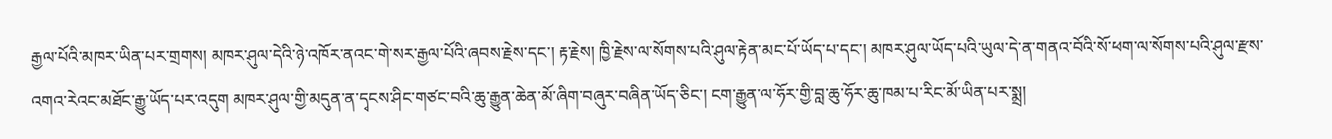རྒྱལ་པོའི་མཁར་ཡིན་པར་གྲགས། མཁར་ཤུལ་དེའི་ཉེ་འཁོར་ནའང་གེ་སར་རྒྱལ་པོའི་ཞབས་རྗེས་དང་། རྟ་རྗེས། ཁྱི་རྗེས་ལ་སོགས་པའི་ཤུལ་རྟེན་མང་པོ་ཡོད་པ་དང་། མཁར་ཤུལ་ཡོད་པའི་ཡུལ་དེ་ན་གནའ་བོའི་སོ་ཕག་ལ་སོགས་པའི་ཤུལ་རྫས་འགའ་རེའང་མཐོང་རྒྱུ་ཡོད་པར་འདུག མཁར་ཤུལ་གྱི་མདུན་ན་དྭངས་ཤིང་གཙང་བའི་ཆུ་རྒྱུན་ཆེན་མོ་ཞིག་བཞུར་བཞིན་ཡོད་ཅིང་། ངག་རྒྱུན་ལ་ཧོར་གྱི་བླ་ཆུ་ཧོར་ཆུ་ཁམ་པ་རིང་མོ་ཡིན་པར་སྨྲ།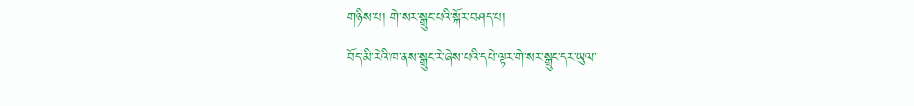གཉིས་པ། གེ་སར་སྒྲུང་པའི་སྐོར་བཤད་པ།
བོད་མི་རེའི་ཁ་ནས་སྒྲུང་རེ་ཞེས་པའི་དཔེ་ལྟར་གེ་སར་སྒྲུང་དར་ཡུལ་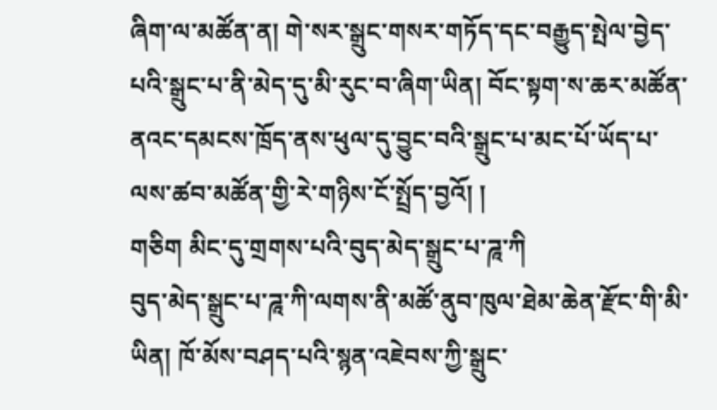ཞིག་ལ་མཚོན་ན། གེ་སར་སྒྲུང་གསར་གཏོད་དང་བརྒྱུད་སྤེལ་བྱེད་པའི་སྒྲུང་པ་ནི་མེད་དུ་མི་རུང་བ་ཞིག་ཡིན། བོང་སྟག་ས་ཆར་མཚོན་ནའང་དམངས་ཁྲོད་ནས་ཕུལ་དུ་བྱུང་བའི་སྒྲུང་པ་མང་པོ་ཡོད་པ་ལས་ཚབ་མཚོན་གྱི་རེ་གཉིས་ངོ་སྤྲོད་བྱའོ། །
གཅིག མིང་དུ་གྲགས་པའི་བུད་མེད་སྒྲུང་པ་ཌཱ་ཀི
བུད་མེད་སྒྲུང་པ་ཌཱ་ཀི་ལགས་ནི་མཚོ་ནུབ་ཁུལ་ཐེམ་ཆེན་རྫོང་གི་མི་ཡིན། ཁོ་མོས་བཤད་པའི་སྙན་འཇེབས་ཀྱི་སྒྲུང་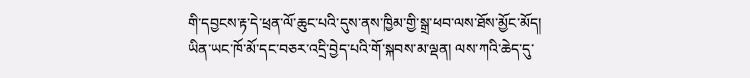གི་དབྱངས་རྟ་དེ་ཕྲན་ལོ་ཆུང་པའི་དུས་ནས་ཁྱིམ་གྱི་སྒྲ་ཕབ་ལས་ཐོས་མྱོང་མོད། ཡིན་ཡང་ཁོ་མོ་དང་བཅར་འདྲི་བྱེད་པའི་གོ་སྐབས་མ་ལྡན། ལས་ཀའི་ཆེད་དུ་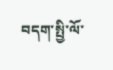བདག་སྤྱི་ལོ་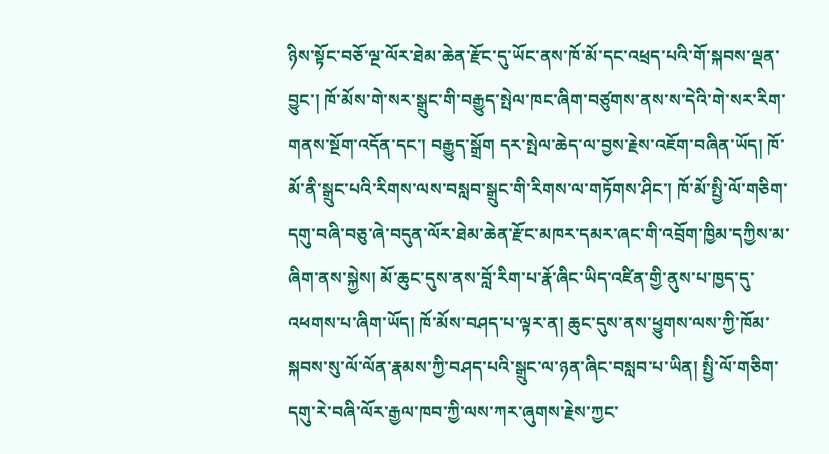ཉིས་སྟོང་བཅོ་ལྔ་ལོར་ཐེམ་ཆེན་རྫོང་དུ་ཡོང་ནས་ཁོ་མོ་དང་འཕྲད་པའི་གོ་སྐབས་ལྡན་བྱུང་། ཁོ་མོས་གེ་སར་སྒྲུང་གི་བརྒྱུད་སྤེལ་ཁང་ཞིག་བཙུགས་ནས་ས་དེའི་གེ་སར་རིག་གནས་སྔོག་འདོན་དང་། བརྒྱུད་སྒྲོག དར་སྤེལ་ཆེད་ལ་བྱས་རྗེས་འཇོག་བཞིན་ཡོད། ཁོ་མོ་ནི་སྒྲུང་པའི་རིགས་ལས་བསླབ་སྒྲུང་གི་རིགས་ལ་གཏོགས་ཤིང་། ཁོ་མོ་སྤྱི་ལོ་གཅིག་དགུ་བཞི་བཅུ་ཞེ་བདུན་ལོར་ཐེམ་ཆེན་རྫོང་མཁར་དམར་ཞང་གི་འབྲོག་ཁྱིམ་དཀྱིས་མ་ཞིག་ནས་སྐྱེས། མོ་ཆུང་དུས་ནས་བློ་རིག་པ་རྣོ་ཞིང་ཡིད་འཛིན་གྱི་ནུས་པ་ཁྱད་དུ་འཕགས་པ་ཞིག་ཡོད། ཁོ་མོས་བཤད་པ་ལྟར་ན། ཆུང་དུས་ནས་ཕྱུགས་ལས་ཀྱི་ཁོམ་སྐབས་སུ་ལོ་ལོན་རྣམས་ཀྱི་བཤད་པའི་སྒྲུང་ལ་ཉན་ཞིང་བསླབ་པ་ཡིན། སྤྱི་ལོ་གཅིག་དགུ་རེ་བཞི་ལོར་རྒྱལ་ཁབ་ཀྱི་ལས་ཀར་ཞུགས་རྗེས་ཀྱང་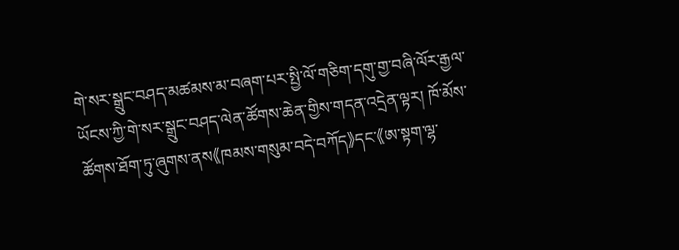གེ་སར་སྒྲུང་བཤད་མཚམས་མ་བཞག་པར་སྤྱི་ལོ་གཅིག་དགུ་གྱ་བཞི་ལོར་རྒྱལ་ཡོངས་ཀྱི་གེ་སར་སྒྲུང་བཤད་ལེན་ཚོགས་ཆེན་གྱིས་གདན་འདྲེན་ལྟར། ཁོ་མོས་ཚོགས་ཐོག་ཏུ་ཞུགས་ནས《ཁམས་གསུམ་བདེ་བཀོད》དང་《ཨ་སྟག་ལྷ་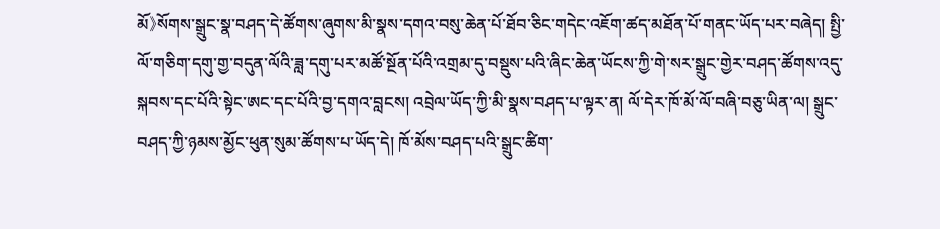མོ》སོགས་སྒྲུང་སྣ་བཤད་དེ་ཚོགས་ཞུགས་མི་སྣས་དགའ་བསུ་ཆེན་པོ་ཐོབ་ཅིང་གདེང་འཇོག་ཚད་མཐོན་པོ་གནང་ཡོད་པར་བཞེད། སྤྱི་ལོ་གཅིག་དགུ་གྱ་བདུན་ལོའི་ཟླ་དགུ་པར་མཚོ་སྔོན་པོའི་འགྲམ་དུ་བསྡུས་པའི་ཞིང་ཆེན་ཡོངས་ཀྱི་གེ་སར་སྒྲུང་གྱེར་བཤད་ཚོགས་འདུ་སྐབས་དང་པོའི་སྟེང་ཨང་དང་པོའི་བྱ་དགའ་བླངས། འབྲེལ་ཡོད་ཀྱི་མི་སྣས་བཤད་པ་ལྟར་ན། ལོ་དེར་ཁོ་མོ་ལོ་བཞི་བཅུ་ཡིན་ལ། སྒྲུང་བཤད་ཀྱི་ཉམས་མྱོང་ཕུན་སུམ་ཚོགས་པ་ཡོད་དེ། ཁོ་མོས་བཤད་པའི་སྒྲུང་ཚིག་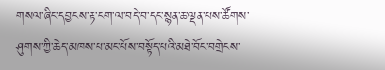གསལ་ཞིང་དབྱངས་རྟ་ངག་ལ་བདེ་བ་དང་སྙན་ཆ་ལྡན་པས་ཚོགས་ཤུགས་ཀྱི་ཆེད་མཁས་པ་མང་པོས་བསྟོད་པའི་མཐེ་བོང་བགྲེངས་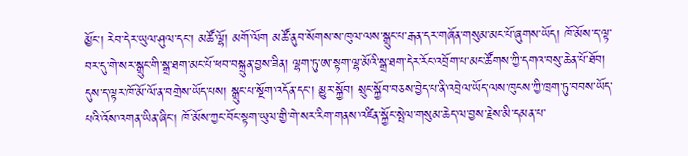མྱོང་། རེབ་དེར་ཡུལ་ཤུལ་དང་། མཚོ་ལྷོ། མགོ་ལོག མཚོ་ནུབ་སོགས་ས་ཁུལ་ལས་སྒྲུང་པ་རྒན་དར་གཞོན་གསུམ་མང་པོ་ཞུགས་ཡོད། ཁོ་མོས་ད་ལྟ་བར་དུ་གེ་སར་སྒྲུང་གི་སྒྲ་ཐག་མང་པོ་ཕབ་བསྐྲུན་བྱས་ཟིན། ལྷག་ཏུ་ཨ་སྟག་ལྷ་མོའི་སྒྲ་ཐག་དེར་རོང་འབྲོག་པ་མང་ཚོགས་ཀྱི་དགའ་བསུ་ཆེན་པོ་ཐོབ། དུས་ད་ལྟར་ཁོ་མོ་ལོ་ན་བགྲེས་ཡོད་པས། སྒྲུང་པ་སྔོག་འདོན་དང་། མྱུར་སྐྱོབ། སྲུང་སྐྱོབ་བཅས་བྱེད་པ་ནི་འབྲེལ་ཡོད་ལས་ཁུངས་ཀྱི་ཁྲག་ཏུ་བབས་ཡོད་པའི་འོས་འགན་ཡིན་ཞིང། ཁོ་མོས་ཀྱང་བོང་སྟག་ཡུལ་གྱི་གེ་སར་རིག་གནས་འཛིན་སྐྱོང་སྤེལ་གསུམ་ཆེད་ལ་བྱས་རྗེས་མི་དམན་པ་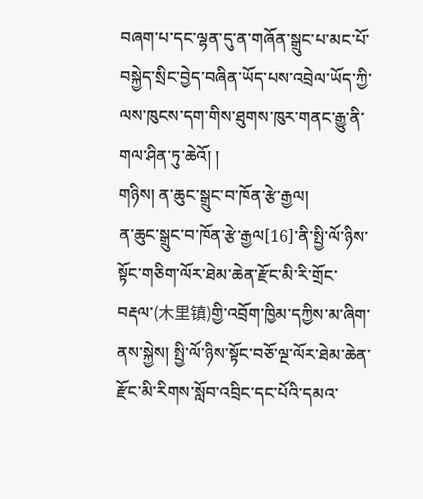བཞག་པ་དང་ལྷན་དུ་ན་གཞོན་སྒྲུང་པ་མང་པོ་བསྐྱེད་སྲིང་བྱེད་བཞིན་ཡོད་པས་འབྲེལ་ཡོད་ཀྱི་ལས་ཁུངས་དག་གིས་ཐུགས་ཁུར་གནང་རྒྱུ་ནི་གལ་ཤིན་ཏུ་ཆེའོ། །
གཉིས། ན་ཆུང་སྒྲུང་བ་ཁོན་རྩེ་རྒྱལ།
ན་ཆུང་སྒྲུང་བ་ཁོན་རྩེ་རྒྱལ[16]་ནི་སྤྱི་ལོ་ཉིས་སྟོང་གཅིག་ལོར་ཐེམ་ཆེན་རྫོང་མི་རི་གྲོང་བརྡལ་(木里镇)གྱི་འབྲོག་ཁྱིམ་དཀྱིས་མ་ཞིག་ནས་སྐྱེས། སྤྱི་ལོ་ཉིས་སྟོང་བཅོ་ལྔ་ལོར་ཐེམ་ཆེན་རྫོང་མི་རིགས་སློབ་འབྲིང་དང་པོའི་དམའ་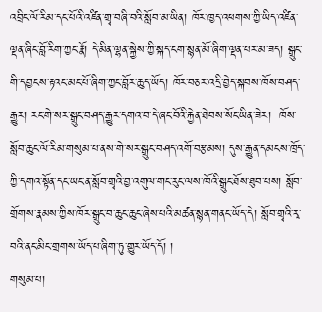འབྲིང་ལོ་རིམ་དང་པོའི་འཛིན་གྲྭ་བཞི་བའི་སློབ་མ་ཡིན། ཁོར་ཁྱད་འཕགས་ཀྱི་ཡིད་འཛིན་ལྡན་ཞིང་བློ་རིག་ཀྱང་རྣོ། དེ་མིན་ལྷན་སྐྱེས་ཀྱི་སྐད་ངག་སྙན་མོ་ཞིག་ལྡན་པར་མ་ཟད། སྒྲུང་གི་དབྱངས་རྟའང་མང་པོ་ཞིག་ཀྱང་བློར་ཆུད་ཡོད། ཁོར་བཅར་འདྲི་བྱེད་སྐབས་ཁོས་བཤད་རྒྱུར། རང་གེ་སར་སྒྲུང་བཤད་རྒྱུར་དགའ་བ་དེ་ཞང་བོའི་རྐྱེན་ཐེབས་སོང་ཡིན་ཟེར།  ཁོས་སློབ་ཆུང་ལོ་རིམ་གསུམ་པ་ནས་གེ་སར་སྒྲུང་བཤད་འགོ་བརྩམས། དུས་རྒྱུན་དམངས་ཁྲོད་ཀྱི་དགའ་སྟོན་དང་ཡང་ན་སློབ་གྲྭའི་བྱ་འགུལ་གང་རུང་ལས་ཁོའི་སྒྲུང་ཐོས་ཐུབ་པས། སློབ་གྲོགས་རྣམས་ཀྱིས་ཁོར་སྒྲུང་བ་ཆུང་ཆུང་ཞེས་པའི་མཚན་སྙན་གནང་ཡོད་དེ། སློབ་གྲྭའི་རྭ་བའི་ནང་མིང་གྲགས་ཡོད་པ་ཞིག་ཏུ་གྱུར་ཡོད་དོ། །
གསུམ་པ།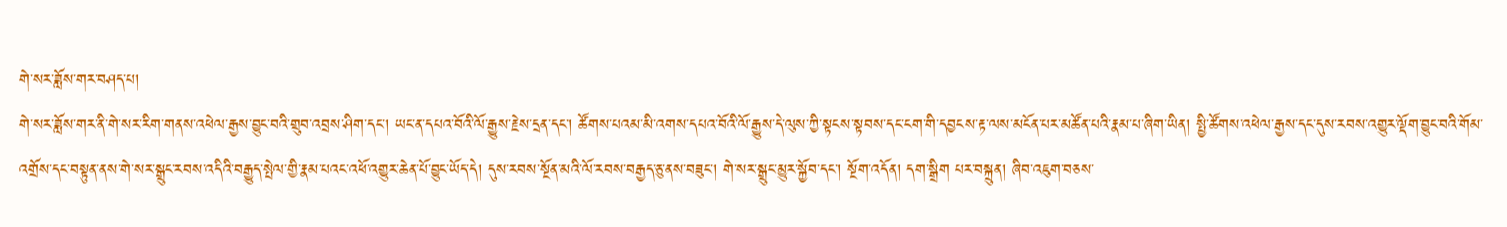གེ་སར་ཟློས་གར་བཤད་པ།
གེ་སར་ཟློས་གར་ནི་གེ་སར་རིག་གནས་འཕེལ་རྒྱས་བྱུང་བའི་གྲུབ་འབྲས་ཤིག་དང་། ཡང་ན་དཔའ་བོའི་ལོ་རྒྱུས་རྗེས་དྲན་དང་། ཚོགས་པའམ་མི་འགས་དཔའ་བོའི་ལོ་རྒྱུས་དེ་ལུས་ཀྱི་སྟངས་སྟབས་དང་ངག་གི་དབྱངས་རྟ་ལས་མངོན་པར་མཚོན་པའི་རྣམ་པ་ཞིག་ཡིན། སྤྱི་ཚོགས་འཕེལ་རྒྱས་དང་དུས་རབས་འགྱུར་ལྡོག་བྱུང་བའི་གོམ་འགྲོས་དང་བསྟུན་ནས་གེ་སར་སྒྲུང་རབས་འདིའི་བརྒྱུད་སྤེལ་གྱི་རྣམ་པའང་འཕོ་འགྱུར་ཆེན་པོ་བྱུང་ཡོད་དེ། དུས་རབས་སྔོན་མའི་ལོ་རབས་བརྒྱད་ཅུ་ནས་བཟུང་། གེ་སར་སྒྲུང་མྱུར་སྐྱོབ་དང་། སྔོག་འདོན། དག་སྒྲིག པར་བསྐྲུན། ཞིབ་འཇུག་བཅས་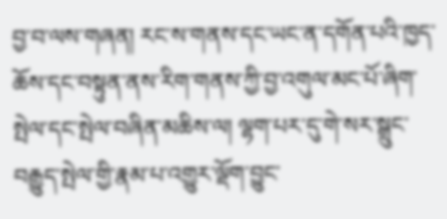བྱ་བ་ལས་གཞན། རང་ས་གནས་དང་ཡང་ན་དགོན་པའི་ཁྱད་ཆོས་དང་བསྟུན་ནས་རིག་གནས་ཀྱི་བྱ་འགུལ་མང་པོ་ཞིག་སྤེལ་དང་སྤེལ་བཞིན་མཆིས་ལ། ལྷག་པར་དུ་གེ་སར་སྒྲུང་བརྒྱུད་སྤེལ་གྱི་རྣམ་པ་འགྱུར་ལྡོག་བྱུང་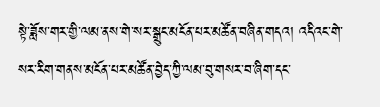སྟེ་ཟློས་གར་གྱི་ལམ་ནས་གེ་སར་སྒྲུང་མངོན་པར་མཚོན་བཞིན་གདའ། འདིའང་གེ་སར་རིག་གནས་མངོན་པར་མཚོན་བྱེད་ཀྱི་ལམ་བུ་གསར་བ་ཞིག་དང་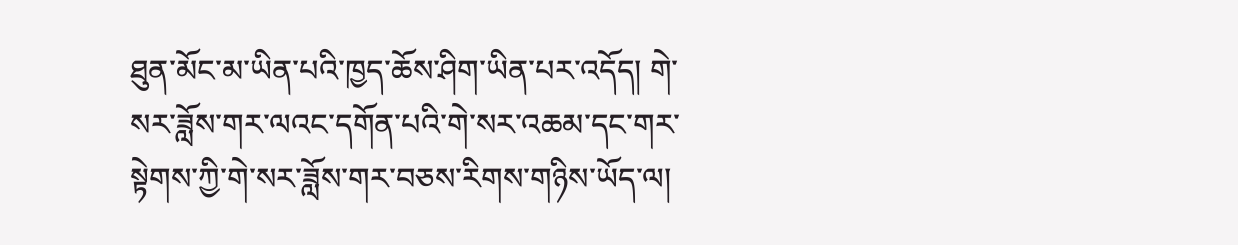ཐུན་མོང་མ་ཡིན་པའི་ཁྱད་ཆོས་ཤིག་ཡིན་པར་འདོད། གེ་སར་ཟློས་གར་ལའང་དགོན་པའི་གེ་སར་འཆམ་དང་གར་སྟེགས་ཀྱི་གེ་སར་ཟློས་གར་བཅས་རིགས་གཉིས་ཡོད་ལ།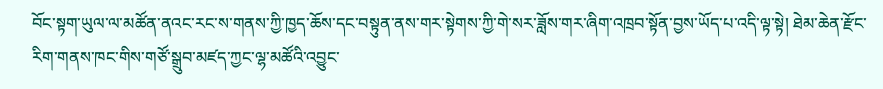བོང་སྟག་ཡུལ་ལ་མཚོན་ནའང་རང་ས་གནས་ཀྱི་ཁྱད་ཆོས་དང་བསྟུན་ནས་གར་སྟེགས་ཀྱི་གེ་སར་ཟློས་གར་ཞིག་འཁྲབ་སྟོན་བྱས་ཡོད་པ་འདི་ལྟ་སྟེ། ཐེམ་ཆེན་རྫོང་རིག་གནས་ཁང་གིས་གཙོ་སྒྲུབ་མཛད་ཀྱང་ལྷ་མཚོའི་འབྱུང་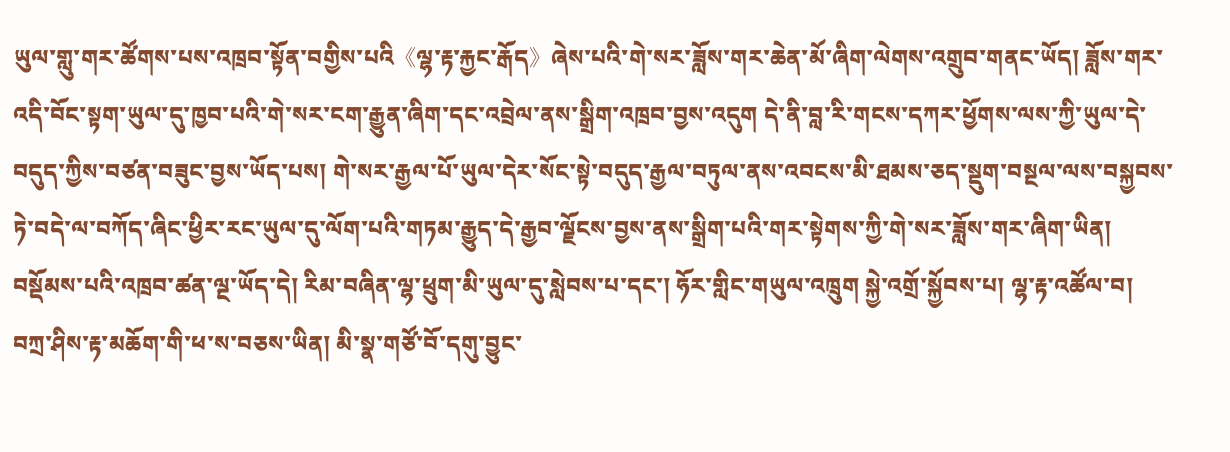ཡུལ་གླུ་གར་ཚོགས་པས་འཁྲབ་སྟོན་བགྱིས་པའི《ལྷ་རྟ་རྐྱང་རྒོད》ཞེས་པའི་གེ་སར་ཟློས་གར་ཆེན་མོ་ཞིག་ལེགས་འགྲུབ་གནང་ཡོད། ཟློས་གར་འདི་བོང་སྟག་ཡུལ་དུ་ཁྱབ་པའི་གེ་སར་ངག་རྒྱུན་ཞིག་དང་འབྲེལ་ནས་སྒྲིག་འཁྲབ་བྱས་འདུག དེ་ནི་བླ་རི་གངས་དཀར་ཕྱོགས་ལས་ཀྱི་ཡུལ་དེ་བདུད་ཀྱིས་བཙན་བཟུང་བྱས་ཡོད་པས། གེ་སར་རྒྱལ་པོ་ཡུལ་དེར་སོང་སྟེ་བདུད་རྒྱལ་བཏུལ་ནས་འབངས་མི་ཐམས་ཅད་སྡུག་བསྔལ་ལས་བསྐྱབས་ཏེ་བདེ་ལ་བཀོད་ཞིང་ཕྱིར་རང་ཡུལ་དུ་ལོག་པའི་གཏམ་རྒྱུད་དེ་རྒྱབ་ལྗོངས་བྱས་ནས་སྒྲིག་པའི་གར་སྟེགས་ཀྱི་གེ་སར་ཟློས་གར་ཞིག་ཡིན། བསྡོམས་པའི་འཁྲབ་ཚན་ལྔ་ཡོད་དེ། རིམ་བཞིན་ལྷ་ཕྲུག་མི་ཡུལ་དུ་སླེབས་པ་དང་། ཧོར་གླིང་གཡུལ་འཁྲུག སྐྱེ་འགྲོ་སྐྱོབས་པ། ལྷ་རྟ་འཚོལ་བ། བཀྲ་ཤིས་རྟ་མཆོག་གི་ཕ་ས་བཅས་ཡིན། མི་སྣ་གཙོ་བོ་དགུ་བྱུང་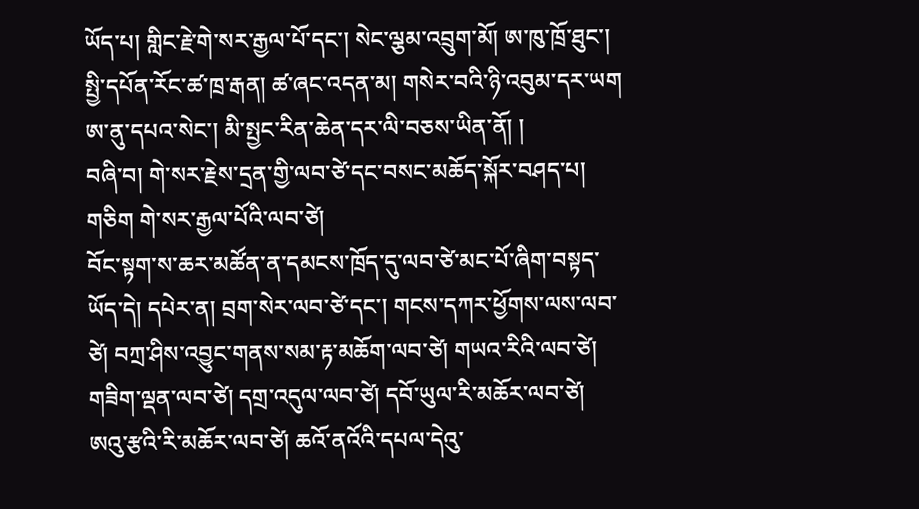ཡོད་པ། གླིང་རྗེ་གེ་སར་རྒྱལ་པོ་དང་། སེང་ལྕམ་འབྲུག་མོ། ཨ་ཁུ་ཁྲོ་ཐུང་། སྤྱི་དཔོན་རོང་ཚ་ཁྲ་རྒན། ཚ་ཞང་འདན་མ། གསེར་བའི་ཉི་འབུམ་དར་ཡག ཨ་ནུ་དཔའ་སེང་། མི་སྤྱང་རིན་ཆེན་དར་ལི་བཅས་ཡིན་ནོ། །
བཞི་བ། གེ་སར་རྗེས་དྲན་གྱི་ལབ་ཙེ་དང་བསང་མཆོད་སྐོར་བཤད་པ།
གཅིག གེ་སར་རྒྱལ་པོའི་ལབ་ཙེ།
བོང་སྟག་ས་ཆར་མཚོན་ན་དམངས་ཁྲོད་དུ་ལབ་ཙེ་མང་པོ་ཞིག་བསྟད་ཡོད་དེ། དཔེར་ན། བྲག་སེར་ལབ་ཙེ་དང་། གངས་དཀར་ཕྱོགས་ལས་ལབ་ཙེ། བཀྲ་ཤིས་འབྱུང་གནས་སམ་རྟ་མཆོག་ལབ་ཙེ། གཡའ་རིའི་ལབ་ཙེ། གཟིག་ལྡན་ལབ་ཙེ། དགྲ་འདུལ་ལབ་ཙེ། དབོ་ཡུལ་རི་མཆོར་ལབ་ཙེ། ཨའུ་རྩའི་རི་མཆོར་ལབ་ཙེ། ཆའོ་ནའོའི་དཔལ་དེའུ་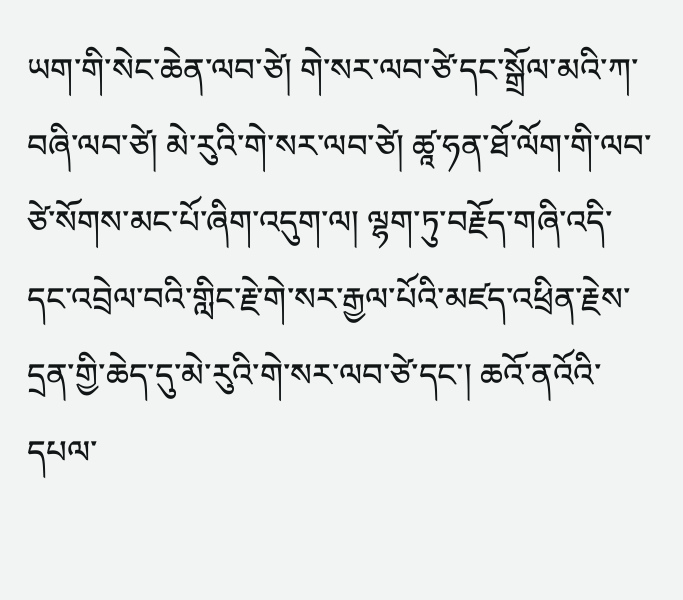ཡག་གི་སེང་ཆེན་ལབ་ཙེ། གེ་སར་ལབ་ཙེ་དང་སྒྲོལ་མའི་ཀ་བཞི་ལབ་ཙེ། མེ་རུའི་གེ་སར་ལབ་ཙེ། ཚཱ་ཧན་ཐོ་ལོག་གི་ལབ་ཙེ་སོགས་མང་པོ་ཞིག་འདུག་ལ། ལྷག་ཏུ་བརྗོད་གཞི་འདི་དང་འབྲེལ་བའི་གླིང་རྗེ་གེ་སར་རྒྱལ་པོའི་མཛད་འཕྲིན་རྗེས་དྲན་གྱི་ཆེད་དུ་མེ་རུའི་གེ་སར་ལབ་ཙེ་དང་། ཆའོ་ནའོའི་དཔལ་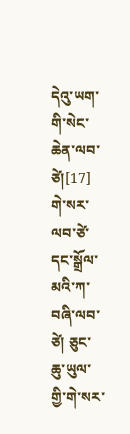དེའུ་ཡག་གི་སེང་ཆེན་ལབ་ཙེ།[17] གེ་སར་ལབ་ཙེ་དང་སྒྲོལ་མའི་ཀ་བཞི་ལབ་ཙེ། ཅུང་ཆུ་ཡུལ་གྱི་གེ་སར་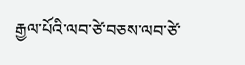རྒྱལ་པོའི་ལབ་ཙེ་བཅས་ལབ་ཙེ་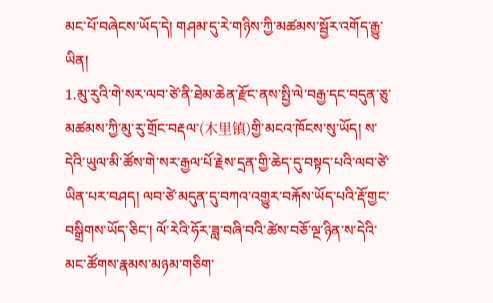མང་པོ་བཞེངས་ཡོད་དེ། གཤམ་དུ་རེ་གཉིས་ཀྱི་མཚམས་སྦྱོར་འགོད་རྒྱུ་ཡིན།
1.མུ་རུའི་གེ་སར་ལབ་ཙེ་ནི་ཐེམ་ཆེན་རྫོང་ནས་སྤྱི་ལེ་བརྒྱ་དང་བདུན་ཅུ་མཚམས་ཀྱི་མུ་རུ་གྲོང་བརྡལ་(木里镇)གྱི་མངའ་ཁོངས་སུ་ཡོད། ས་དེའི་ཡུལ་མི་ཚོས་གེ་སར་རྒྱལ་པོ་རྗེས་དྲན་གྱི་ཆེད་དུ་བསྟད་པའི་ལབ་ཙེ་ཡིན་པར་བཤད། ལབ་ཙེ་མདུན་དུ་བཀའ་འགྱུར་བརྐོས་ཡོད་པའི་རྡོ་གྱང་བསྒྲིགས་ཡོད་ཅིང་། ལོ་རེའི་ཧོར་ཟླ་བཞི་བའི་ཚེས་བཅོ་ལྔ་ཉིན་ས་དེའི་མང་ཚོགས་རྣམས་མཉམ་གཅིག་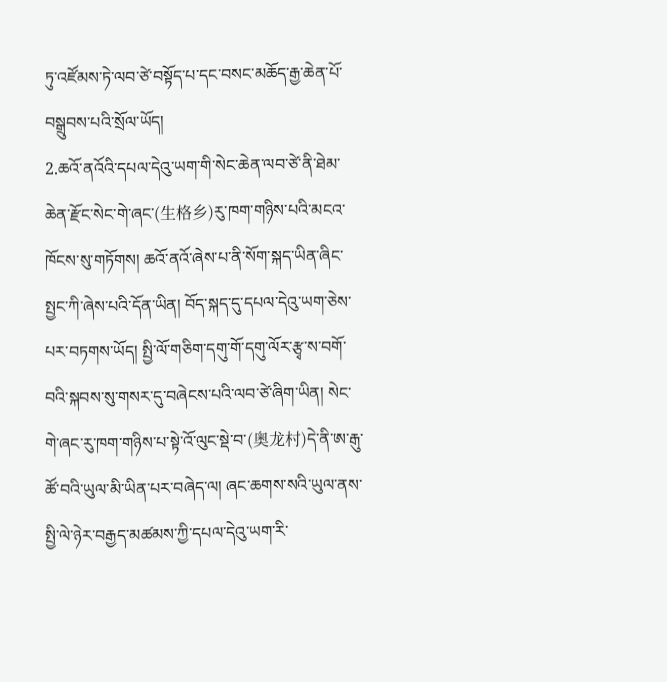ཏུ་འཛོམས་ཏེ་ལབ་ཙེ་བསྟོད་པ་དང་བསང་མཆོད་རྒྱ་ཆེན་པོ་བསྒྲུབས་པའི་སྲོལ་ཡོད།
2.ཆའོ་ནའོའི་དཔལ་དེའུ་ཡག་གི་སེང་ཆེན་ལབ་ཙེ་ནི་ཐེམ་ཆེན་རྫོང་སེང་གེ་ཞང་(生格乡)རུ་ཁག་གཉིས་པའི་མངའ་ཁོངས་སུ་གཏོགས། ཆའོ་ནའོ་ཞེས་པ་ནི་སོག་སྐད་ཡིན་ཞིང་སྤྱང་ཀི་ཞེས་པའི་དོན་ཡིན། བོད་སྐད་དུ་དཔལ་དེའུ་ཡག་ཅེས་པར་བཏགས་ཡོད། སྤྱི་ལོ་གཅིག་དགུ་གོ་དགུ་ལོར་རྩྭ་ས་བགོ་བའི་སྐབས་སུ་གསར་དུ་བཞེངས་པའི་ལབ་ཙེ་ཞིག་ཡིན། སེང་གེ་ཞང་རུ་ཁག་གཉིས་པ་སྟེ་འོ་ལུང་སྡེ་བ་(奥龙村)དེ་ནི་ཨ་རྒུ་ཚོ་བའི་ཡུལ་མི་ཡིན་པར་བཞེད་ལ། ཞང་ཆགས་སའི་ཡུལ་ནས་སྤྱི་ལེ་ཉེར་བརྒྱད་མཚམས་ཀྱི་དཔལ་དེའུ་ཡག་རི་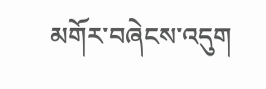མགོར་བཞེངས་འདུག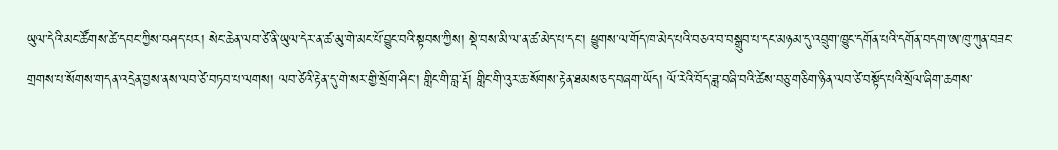ཡུལ་དེའི་མང་ཚོགས་ཚེ་དབང་ཀྱིས་བཤད་པར། སེང་ཆེན་ལབ་ཙེ་ནི་ཡུལ་དེར་ན་ཚ་མུ་གེ་མང་པོ་བྱུང་བའི་སྟབས་ཀྱིས། སྡེ་བས་མི་ལ་ན་ཚ་མེད་པ་དང་། ཕྱུགས་ལ་གོད་ཁ་མེད་པའི་བཅའ་བ་བསྒྲུབ་པ་དང་མཉམ་དུ་འབྲུག་ཁྱུང་དགོན་པའི་དགོན་བདག་ཨ་ཁུ་ཀུན་བཟང་གྲགས་པ་སོགས་གདན་འདྲེན་བྱས་ནས་ལབ་ཙེ་བཏབ་པ་ལགས། ལབ་ཙེའི་རྟེན་དུ་གེ་སར་གྱི་སྲོག་ཤིང་། གླིང་གི་བླ་རྡོ། གླིང་གི་འུར་ཆ་སོགས་རྟེན་ཐམས་ཅད་བཞག་ཡོད། ལོ་རེའི་བོད་ཟླ་བཞི་བའི་ཚེས་བཅུ་གཅིག་ཉིན་ལབ་ཙེ་བསྟོད་པའི་སྲོལ་ཞིག་ཆགས་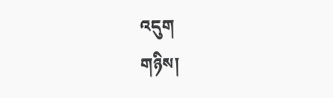འདུག
གཉིས།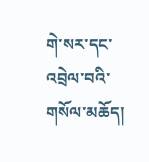གེ་སར་དང་འབྲེལ་བའི་གསོལ་མཆོད།